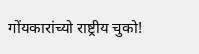गोंयकारांच्यो राष्ट्रीय चुको!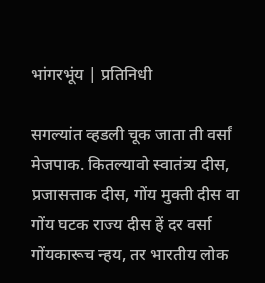भांगरभूंय | प्रतिनिधी

सगल्यांत व्हडली चूक जाता ती वर्सां मेजपाक. कितल्यावो स्वातंत्र्य दीस, प्रजासत्ताक दीस, गोंय मुक्ती दीस वा गोंय घटक राज्य दीस हें दर वर्सा गोंयकारूच न्हय, तर भारतीय लोक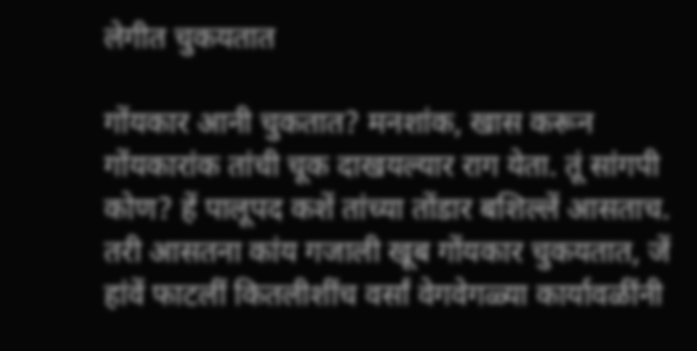लेगीत चुकयतात

गोंयकार आनी चुकतात? मनशांक, खास करून गोंयकारांक तांची चूक दाखयल्यार राग येता. तूं सांगपी कोण? हें पालूपद कशें तांच्या तोंडार बशिल्लें आसताच. तरी आसतना कांय गजाली खूब गोंयकार चुकयतात, जें हांवें फाटलीं कितलीशींच वर्सां वेगवेगळ्या कार्यावळींनी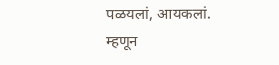पळयलां, आयकलां. म्हणून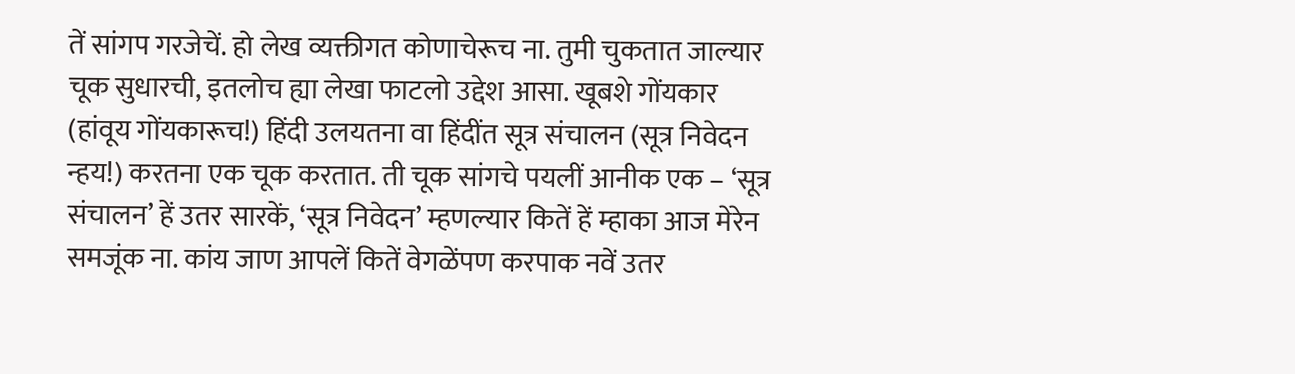तें सांगप गरजेचें. हो लेख व्यक्तीगत कोणाचेरूच ना. तुमी चुकतात जाल्यार चूक सुधारची, इतलोच ह्या लेखा फाटलो उद्देश आसा. खूबशे गोंयकार (हांवूय गोंयकारूच!) हिंदी उलयतना वा हिंदींत सूत्र संचालन (सूत्र निवेदन न्हय!) करतना एक चूक करतात. ती चूक सांगचे पयलीं आनीक एक – ‘सूत्र संचालन’ हें उतर सारकें, ‘सूत्र निवेदन’ म्हणल्यार कितें हें म्हाका आज मेरेन समजूंक ना. कांय जाण आपलें कितें वेगळेंपण करपाक नवें उतर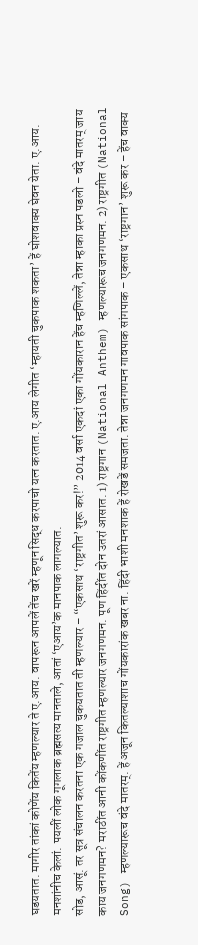घडयतात. मागीर तांकां कोणेंय कितेंय म्हणल्यार ते ए.आय. वापरून आपलें तेंच खरें म्हणून सिद्ध करपाचो यत्न करतात. ए.आय लेगीत ‘म्हायती चुकपाक शकता’ हें घोशवाक्य घेवन येता. ए.आय. मनशांनीच केलां. पयलीं लोक गूगलाक ब्रह्मसत्य मानताले, आतां ‘एआय’क मानपाक लागल्यात.
सोड, आसूं. तर सूत्र संचालन करतना एक गजाल चुकयतात ती म्हणल्यार – “एकसाथ ‘राष्ट्रगीत’ शुरू कर!” 2014 वर्सा एकदां एका गोंयकारान हेंच म्हणिल्लें, तेन्ना म्हाका प्रस्न पडलो – वंदे मातरम् जाय काय जनगणमन? मराठींत आनी कोंकणींत राष्ट्रगीत म्हणल्यार जनगणमन. पूण हिंदींत दोन उतरां आसात. 1) राष्ट्रगान (National Anthem) म्हणल्यारूच जनगणमन. 2) राष्ट्रगीत (National Song) म्हणल्यारूच वंदे मातरम्. हें अजून कितल्याशाच गोंयकारांक खबर ना. हिंदी भाशी मनशाक हें रोखडें समजता. तेन्ना जनगणमन गावपाक सांगपाक – एकसाथ ‘राष्ट्रगान’ शुरू कर – हेंच वाक्य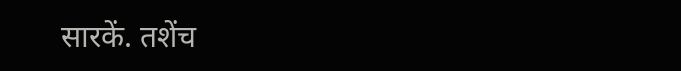सारकें. तशेंच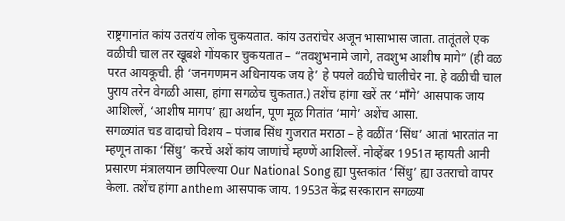राष्ट्रगानांत कांय उतरांय लोक चुकयतात. कांय उतरांचेर अजून भासाभास जाता. तातूंतले एक वळीची चाल तर खूबशे गोंयकार चुकयतात – “तवशुभनामे जागे, तवशुभ आशीष मागे” (ही वळ परत आयकूची. ही ‘जनगणमन अधिनायक जय हे’ हे पयले वळीचे चालीचेर ना. हे वळीची चाल पुराय तरेन वेगळी आसा, हांगा सगळेच चुकतात.) तशेंच हांगा खरें तर ‘माँगे’ आसपाक जाय आशिल्लें, ‘आशीष मागप’ ह्या अर्थान, पूण मूळ गितांत ‘मागे’ अशेंच आसा.
सगळ्यांत चड वादाचो विशय – पंजाब सिंध गुजरात मराठा – हे वळींत ‘सिंध’ आतां भारतांत ना म्हणून ताका ‘सिंधु’ करचें अशें कांय जाणांचें म्हण्णें आशिल्लें. नोव्हेंबर 1951त म्हायती आनी प्रसारण मंत्रालयान छापिल्ल्या Our National Song ह्या पुस्तकांत ‘सिंधु’ ह्या उतराचो वापर केला. तशेंच हांगा anthem आसपाक जाय. 1953त केंद्र सरकारान सगळ्या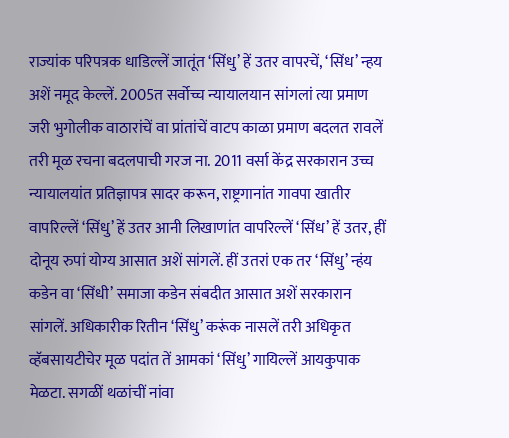राज्यांक परिपत्रक धाडिल्लें जातूंत ‘सिंधु’ हें उतर वापरचें, ‘सिंध’ न्हय अशें नमूद केल्लें. 2005त सर्वोच्च न्यायालयान सांगलां त्या प्रमाण जरी भुगोलीक वाठारांचें वा प्रांतांचें वाटप काळा प्रमाण बदलत रावलें तरी मूळ रचना बदलपाची गरज ना. 2011 वर्सा केंद्र सरकारान उच्च न्यायालयांत प्रतिज्ञापत्र सादर करून, राष्ट्रगानांत गावपा खातीर वापरिल्लें ‘सिंधु’ हें उतर आनी लिखाणांत वापरिल्लें ‘सिंध’ हें उतर, हीं दोनूय रुपां योग्य आसात अशें सांगलें. हीं उतरां एक तर ‘सिंधु’ न्हंय कडेन वा ‘सिंधी’ समाजा कडेन संबदीत आसात अशें सरकारान सांगलें. अधिकारीक रितीन ‘सिंधु’ करूंक नासलें तरी अधिकृत व्हॅबसायटीचेर मूळ पदांत तें आमकां ‘सिंधु’ गायिल्लें आयकुपाक मेळटा. सगळीं थळांचीं नांवा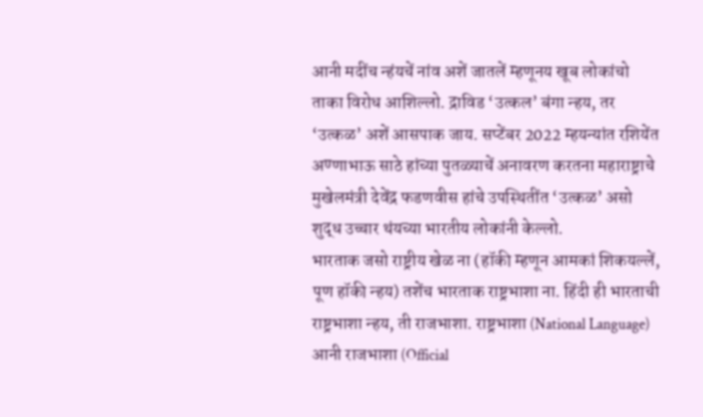आनी मदींच न्हंयचें नांव अशें जातलें म्हणूनय खूब लोकांचो ताका विरोध आशिल्लो. द्राविड ‘उत्कल’ बंगा न्हय, तर ‘उत्कळ’ अशें आसपाक जाय. सप्टेंबर 2022 म्हयन्यांत रशियेंत अण्णाभाऊ साठे हांच्या पुतळ्याचें अनावरण करतना महाराष्ट्राचे मुखेलमंत्री देवेंद्र फडणवीस हांचे उपस्थितींत ‘उत्कळ’ असो शुद्ध उच्चार थंयच्या भारतीय लोकांनी केल्लो.
भारताक जसो राष्ट्रीय खेळ ना (हॉकी म्हणून आमकां शिकयल्लें, पूण हॉकी न्हय) तशेंच भारताक राष्ट्रभाशा ना. हिंदी ही भारताची राष्ट्रभाशा न्हय, ती राजभाशा. राष्ट्रभाशा (National Language) आनी राजभाशा (Official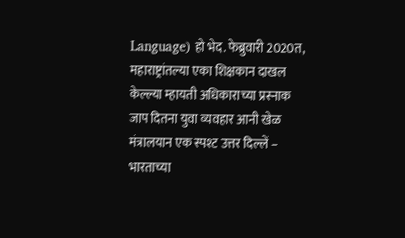Language) हो भेद. फेब्रुवारी 2020त, महाराष्ट्रांतल्या एका शिक्षकान दाखल केल्ल्या म्हायती अधिकाराच्या प्रस्नाक जाप दितना युवा व्यवहार आनी खेळ मंत्रालयान एक स्पश्ट उत्तर दिल्लें – भारताच्या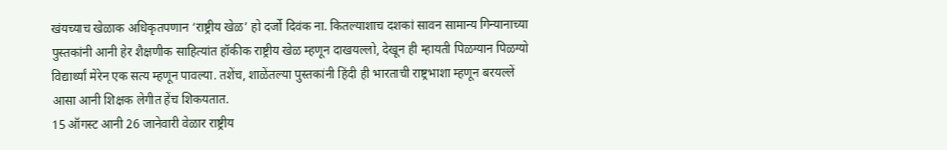खंयच्याच खेळाक अधिकृतपणान ‘राष्ट्रीय खेळ’ हो दर्जो दिवंक ना. कितल्याशाच दशकां सावन सामान्य गिन्यानाच्या पुस्तकांनी आनी हेर शैक्षणीक साहित्यांत हॉकीक राष्ट्रीय खेळ म्हणून दाखयल्लो, देखून ही म्हायती पिळग्यान पिळग्यो विद्यार्थ्यां मेरेन एक सत्य म्हणून पावल्या. तशेंच, शाळेंतल्या पुस्तकांनी हिंदी ही भारताची राष्ट्रभाशा म्हणून बरयल्लें आसा आनी शिक्षक लेगीत हेंच शिकयतात.
15 ऑगस्ट आनी 26 जानेवारी वेळार राष्ट्रीय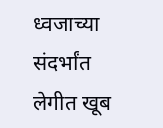ध्वजाच्या संदर्भांत लेगीत खूब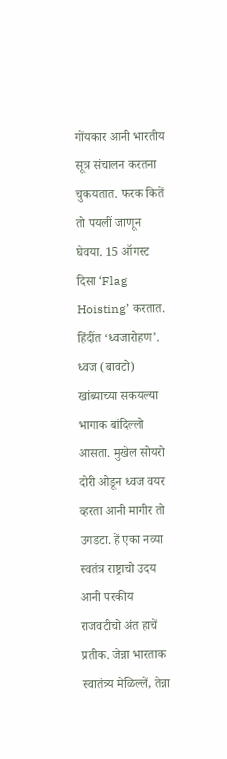गोंयकार आनी भारतीय सूत्र संचालन करतना चुकयतात. फरक कितें तो पयलीं जाणून घेवया. 15 ऑगस्ट दिसा ‘Flag Hoisting’ करतात. हिंदींत ‘ध्वजारोहण’. ध्वज (बावटो) खांब्याच्या सकयल्या भागाक बांदिल्लो आसता. मुखेल सोयरो दोरी ओडून ध्वज वयर व्हरता आनी मागीर तो उगडटा. हें एका नव्या स्वतंत्र राष्ट्राचो उदय आनी परकीय राजवटीचो अंत हाचें प्रतीक. जेन्ना भारताक स्वातंत्र्य मेळिल्लें, तेन्ना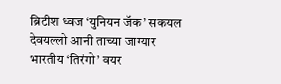ब्रिटीश ध्वज ‘युनियन जॅक’ सकयल देवयल्लो आनी ताच्या जाग्यार भारतीय ‘तिरंगो’ वयर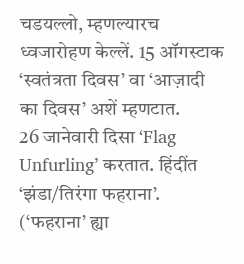चडयल्लो, म्हणल्यारच ध्वजारोहण केल्लें. 15 ऑगस्टाक ‘स्वतंत्रता दिवस’ वा ‘आज़ादी का दिवस’ अशें म्हणटात.
26 जानेवारी दिसा ‘Flag Unfurling’ करतात. हिंदींत ‘झंडा/तिरंगा फहराना’. (‘फहराना’ ह्या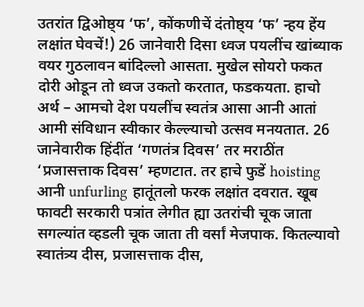उतरांत द्विओष्ठ्य ‘फ’, कोंकणीचें दंतोष्ठ्य ‘फ’ न्हय हेंय लक्षांत घेवचें!) 26 जानेवारी दिसा ध्वज पयलींच खांब्याक वयर गुठलावन बांदिल्लो आसता. मुखेल सोयरो फकत दोरी ओडून तो ध्वज उकतो करतात, फडकयता. हाचो अर्थ – आमचो देश पयलींच स्वतंत्र आसा आनी आतां आमी संविधान स्वीकार केल्ल्याचो उत्सव मनयतात. 26 जानेवारीक हिंदींत ‘गणतंत्र दिवस’ तर मराठींत ‘प्रजासत्ताक दिवस’ म्हणटात. तर हाचे फुडें hoisting आनी unfurling हातूंतलो फरक लक्षांत दवरात. खूब फावटी सरकारी पत्रांत लेगीत ह्या उतरांची चूक जाता
सगल्यांत व्हडली चूक जाता ती वर्सां मेजपाक. कितल्यावो स्वातंत्र्य दीस, प्रजासत्ताक दीस,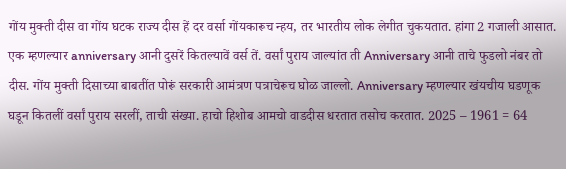गोंय मुक्ती दीस वा गोंय घटक राज्य दीस हें दर वर्सा गोंयकारूच न्हय, तर भारतीय लोक लेगीत चुकयतात. हांगा 2 गजाली आसात. एक म्हणल्यार anniversary आनी दुसरें कितल्यावें वर्स तें. वर्सां पुराय जाल्यांत ती Anniversary आनी ताचे फुडलो नंबर तो दीस. गोंय मुक्ती दिसाच्या बाबतींत पोरूं सरकारी आमंत्रण पत्राचेरूच घोळ जाल्लो. Anniversary म्हणल्यार खंयचीय घडणूक घडून कितलीं वर्सां पुराय सरलीं, ताची संख्या. हाचो हिशोब आमचो वाडदीस धरतात तसोच करतात. 2025 – 1961 = 64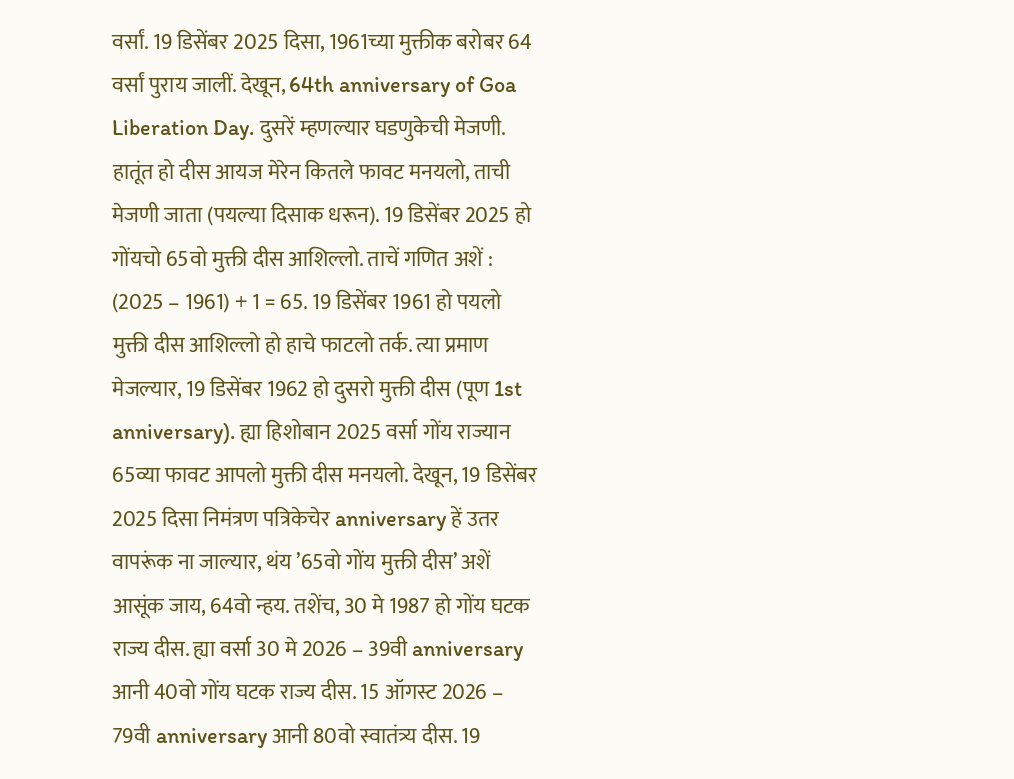वर्सां. 19 डिसेंबर 2025 दिसा, 1961च्या मुक्तीक बरोबर 64 वर्सां पुराय जालीं. देखून, 64th anniversary of Goa Liberation Day. दुसरें म्हणल्यार घडणुकेची मेजणी. हातूंत हो दीस आयज मेरेन कितले फावट मनयलो, ताची मेजणी जाता (पयल्या दिसाक धरून). 19 डिसेंबर 2025 हो गोंयचो 65वो मुक्ती दीस आशिल्लो. ताचें गणित अशें : (2025 – 1961) + 1 = 65. 19 डिसेंबर 1961 हो पयलो मुक्ती दीस आशिल्लो हो हाचे फाटलो तर्क. त्या प्रमाण मेजल्यार, 19 डिसेंबर 1962 हो दुसरो मुक्ती दीस (पूण 1st anniversary). ह्या हिशोबान 2025 वर्सा गोंय राज्यान 65व्या फावट आपलो मुक्ती दीस मनयलो. देखून, 19 डिसेंबर 2025 दिसा निमंत्रण पत्रिकेचेर anniversary हें उतर वापरूंक ना जाल्यार, थंय ’65वो गोंय मुक्ती दीस’ अशें आसूंक जाय, 64वो न्हय. तशेंच, 30 मे 1987 हो गोंय घटक राज्य दीस. ह्या वर्सा 30 मे 2026 – 39वी anniversary आनी 40वो गोंय घटक राज्य दीस. 15 ऑगस्ट 2026 – 79वी anniversary आनी 80वो स्वातंत्र्य दीस. 19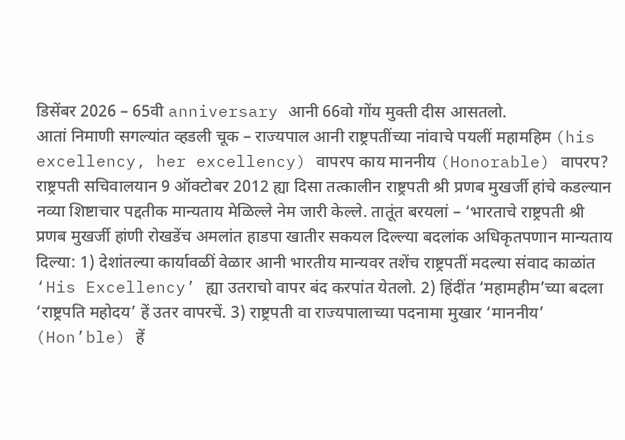डिसेंबर 2026 – 65वी anniversary आनी 66वो गोंय मुक्ती दीस आसतलो.
आतां निमाणी सगल्यांत व्हडली चूक – राज्यपाल आनी राष्ट्रपतींच्या नांवाचे पयलीं महामहिम (his excellency, her excellency) वापरप काय माननीय (Honorable) वापरप? राष्ट्रपती सचिवालयान 9 ऑक्टोबर 2012 ह्या दिसा तत्कालीन राष्ट्रपती श्री प्रणब मुखर्जी हांचे कडल्यान नव्या शिष्टाचार पद्दतीक मान्यताय मेळिल्ले नेम जारी केल्ले. तातूंत बरयलां – ‘भारताचे राष्ट्रपती श्री प्रणब मुखर्जी हांणी रोखडेंच अमलांत हाडपा खातीर सकयल दिल्ल्या बदलांक अधिकृतपणान मान्यताय दिल्या: 1) देशांतल्या कार्यावळीं वेळार आनी भारतीय मान्यवर तशेंच राष्ट्रपतीं मदल्या संवाद काळांत ‘His Excellency’ ह्या उतराचो वापर बंद करपांत येतलो. 2) हिंदींत ‘महामहीम’च्या बदला ‘राष्ट्रपति महोदय’ हें उतर वापरचें. 3) राष्ट्रपती वा राज्यपालाच्या पदनामा मुखार ‘माननीय’ (Hon’ble) हें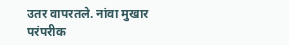उतर वापरतले. नांवा मुखार परंपरीक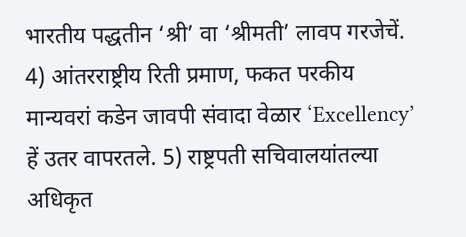भारतीय पद्धतीन ‘श्री’ वा ‘श्रीमती’ लावप गरजेचें. 4) आंतरराष्ट्रीय रिती प्रमाण, फकत परकीय मान्यवरां कडेन जावपी संवादा वेळार ‘Excellency’ हें उतर वापरतले. 5) राष्ट्रपती सचिवालयांतल्या अधिकृत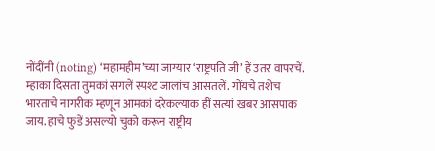नोंदींनी (noting) ‘महामहीम’च्या जाग्यार ‘राष्ट्रपति जी’ हें उतर वापरचें.
म्हाका दिसता तुमकां सगलें स्पश्ट जालांच आसतलें. गोंयचे तशेच भारताचे नागरीक म्हणून आमकां दरेकल्याक हीं सत्यां खबर आसपाक जाय. हाचे फुडें असल्यो चुको करून राष्ट्रीय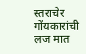स्तराचेर गोंयकारांची लज मात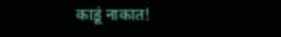काडूं नाकात!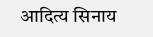आदित्य सिनाय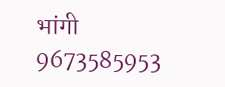भांगी
9673585953